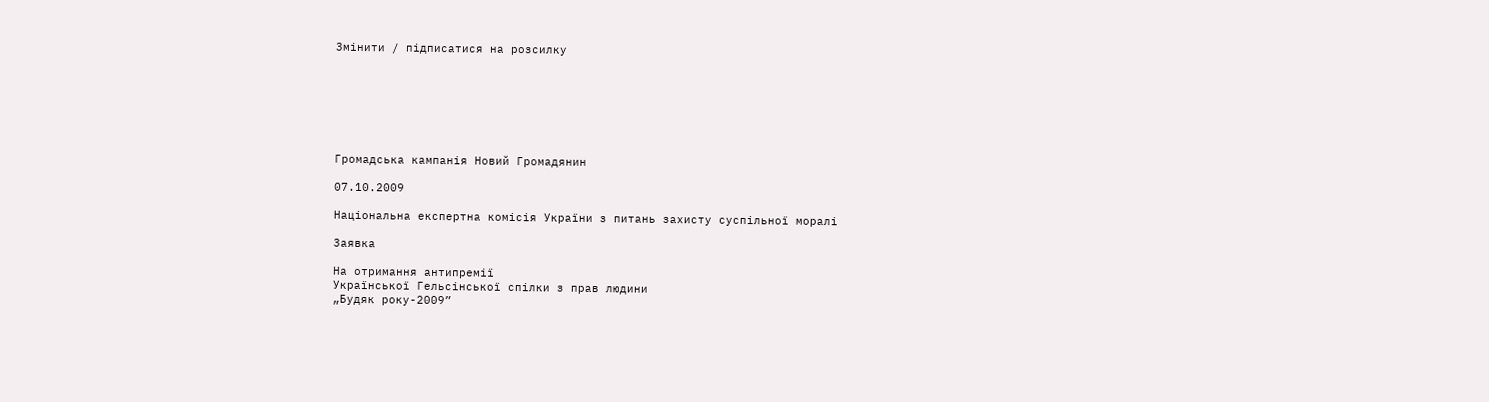Змінити / підписатися на розсилку







Громадська кампанія Новий Громадянин

07.10.2009

Національна експертна комісія України з питань захисту суспільної моралі

Заявка

На отримання антипремії
Української Гельсінської спілки з прав людини
„Будяк року-2009”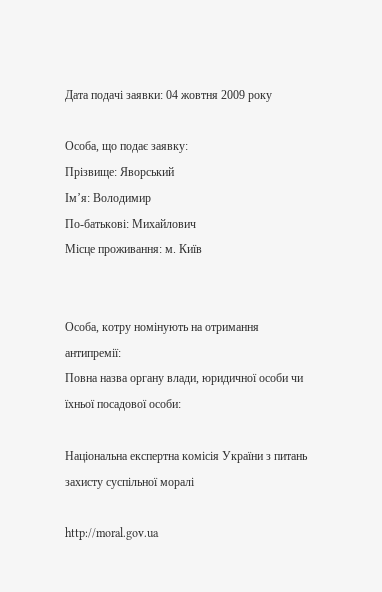Дата подачі заявки: 04 жовтня 2009 року

Особа, що подає заявку:
Прізвище: Яворський
Ім’я: Володимир
По-батькові: Михайлович
Місце проживання: м. Київ


Особа, котру номінують на отримання антипремії:
Повна назва органу влади, юридичної особи чи їхньої посадової особи:

Національна експертна комісія України з питань захисту суспільної моралі

http://moral.gov.ua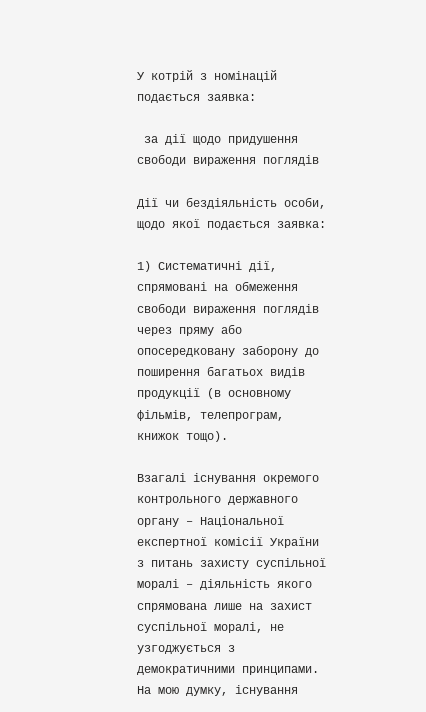У котрій з номінацій подається заявка:

 за дії щодо придушення свободи вираження поглядів

Дії чи бездіяльність особи, щодо якої подається заявка:

1) Систематичні дії, спрямовані на обмеження свободи вираження поглядів через пряму або опосередковану заборону до поширення багатьох видів продукції (в основному фільмів, телепрограм, книжок тощо).

Взагалі існування окремого контрольного державного органу – Національної експертної комісії України з питань захисту суспільної моралі – діяльність якого спрямована лише на захист суспільної моралі, не узгоджується з демократичними принципами. На мою думку, існування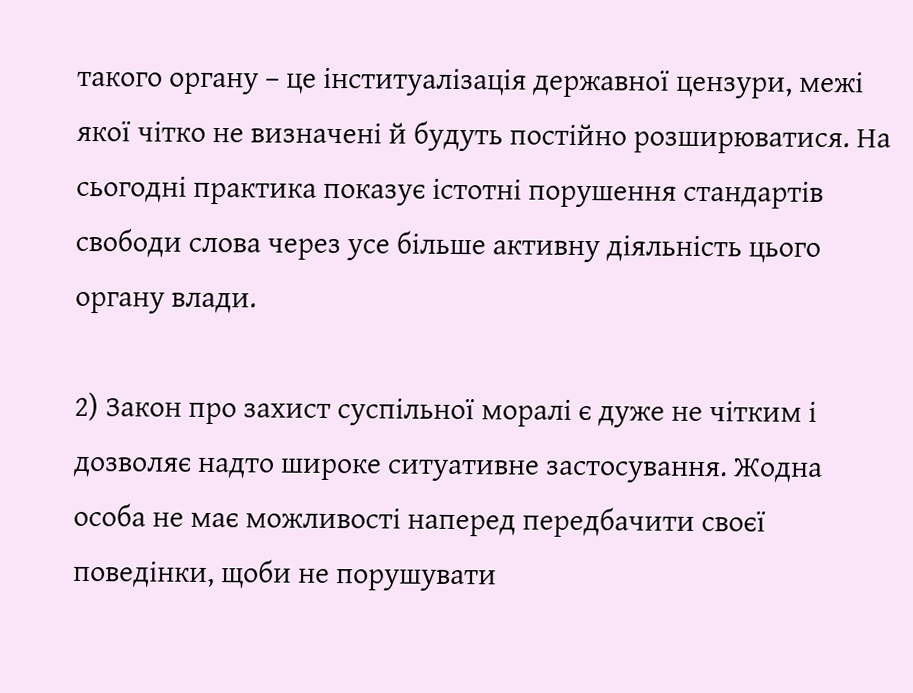такого органу – це інституалізація державної цензури, межі якої чітко не визначені й будуть постійно розширюватися. На сьогодні практика показує істотні порушення стандартів свободи слова через усе більше активну діяльність цього органу влади.

2) Закон про захист суспільної моралі є дуже не чітким і дозволяє надто широке ситуативне застосування. Жодна особа не має можливості наперед передбачити своєї поведінки, щоби не порушувати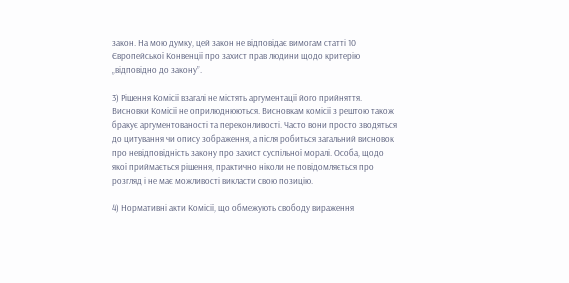закон. На мою думку, цей закон не відповідає вимогам статті 10 Європейської Конвенції про захист прав людини щодо критерію „відповідно до закону”.

3) Рішення Комісії взагалі не містять аргументації його прийняття. Висновки Комісії не оприлюднюються. Висновкам комісії з рештою також бракує аргументованості та переконливості. Часто вони просто зводяться до цитування чи опису зображення, а після робиться загальний висновок про невідповідність закону про захист суспільної моралі. Особа, щодо якої приймається рішення, практично ніколи не повідомляється про розгляд і не має можливості викласти свою позицію.

4) Нормативні акти Комісії, що обмежують свободу вираження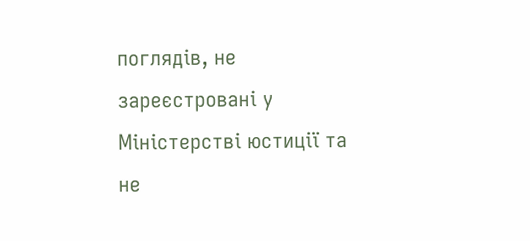поглядів, не зареєстровані у Міністерстві юстиції та не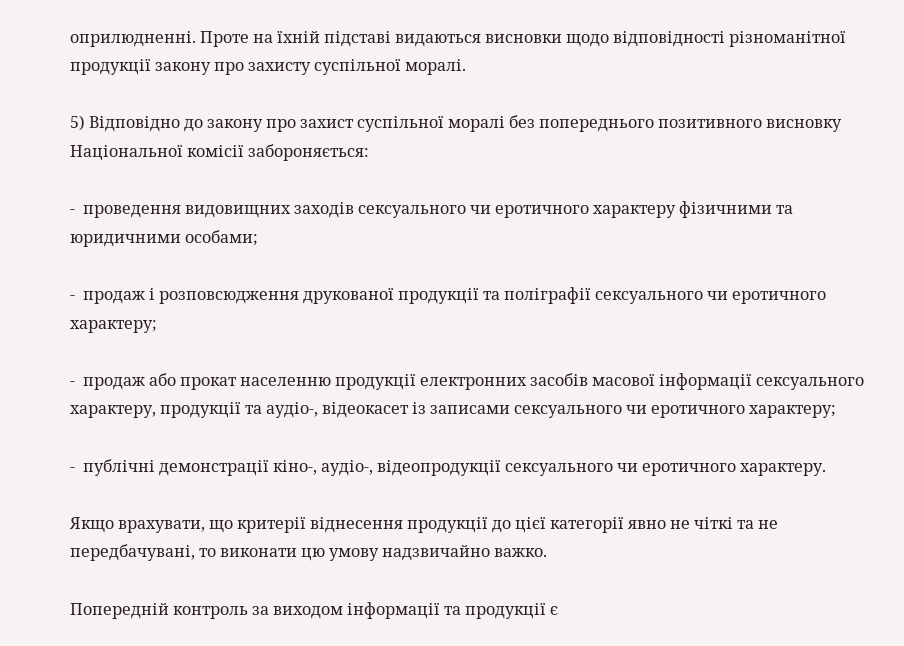оприлюдненні. Проте на їхній підставі видаються висновки щодо відповідності різноманітної продукції закону про захисту суспільної моралі.

5) Відповідно до закону про захист суспільної моралі без попереднього позитивного висновку Національної комісії забороняється:

-  проведення видовищних заходів сексуального чи еротичного характеру фізичними та юридичними особами;

-  продаж і розповсюдження друкованої продукції та поліграфії сексуального чи еротичного характеру;

-  продаж або прокат населенню продукції електронних засобів масової інформації сексуального характеру, продукції та аудіо-, відеокасет із записами сексуального чи еротичного характеру;

-  публічні демонстрації кіно-, аудіо-, відеопродукції сексуального чи еротичного характеру.

Якщо врахувати, що критерії віднесення продукції до цієї категорії явно не чіткі та не передбачувані, то виконати цю умову надзвичайно важко.

Попередній контроль за виходом інформації та продукції є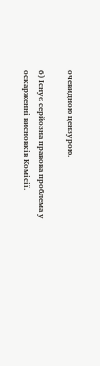очевидною цензурою.

6) Існує серйозна правова проблема у оскарженні висновків Комісії.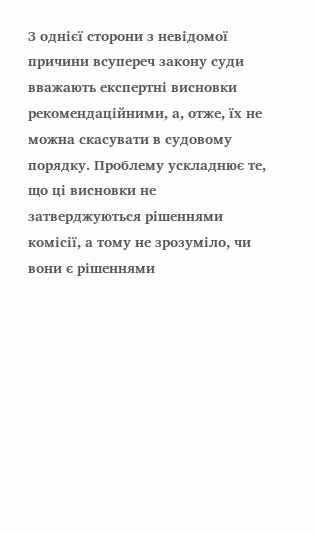З однієї сторони з невідомої причини всупереч закону суди вважають експертні висновки рекомендаційними, а, отже, їх не можна скасувати в судовому порядку. Проблему ускладнює те, що ці висновки не затверджуються рішеннями комісії, а тому не зрозуміло, чи вони є рішеннями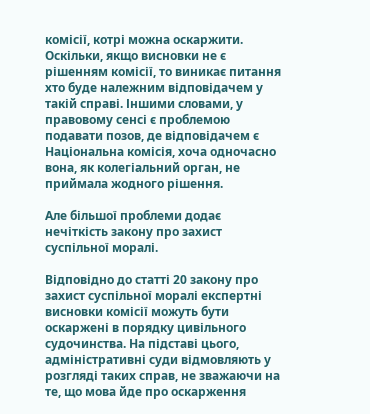комісії, котрі можна оскаржити. Оскільки, якщо висновки не є рішенням комісії, то виникає питання хто буде належним відповідачем у такій справі. Іншими словами, у правовому сенсі є проблемою подавати позов, де відповідачем є Національна комісія, хоча одночасно вона, як колегіальний орган, не приймала жодного рішення.

Але більшої проблеми додає нечіткість закону про захист суспільної моралі.

Відповідно до статті 20 закону про захист суспільної моралі експертні висновки комісії можуть бути оскаржені в порядку цивільного судочинства. На підставі цього, адміністративні суди відмовляють у розгляді таких справ, не зважаючи на те, що мова йде про оскарження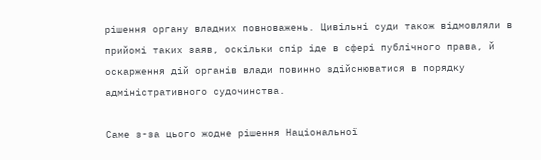рішення органу владних повноважень. Цивільні суди також відмовляли в прийомі таких заяв, оскільки спір іде в сфері публічного права, й оскарження дій органів влади повинно здійснюватися в порядку адміністративного судочинства.

Саме з-за цього жодне рішення Національної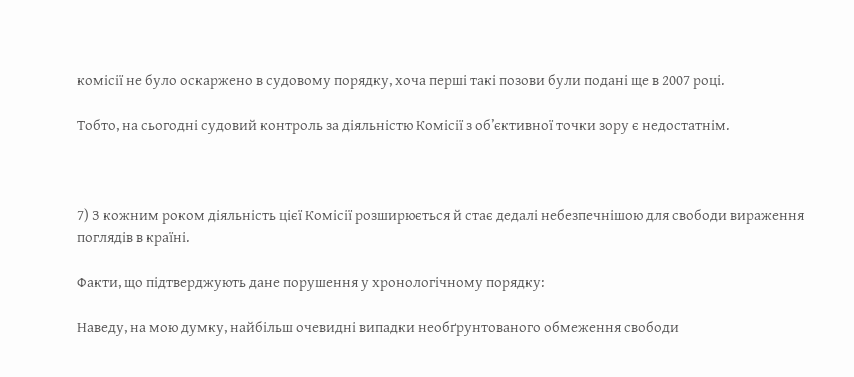комісії не було оскаржено в судовому порядку, хоча перші такі позови були подані ще в 2007 році.

Тобто, на сьогодні судовий контроль за діяльністю Комісії з об’єктивної точки зору є недостатнім.



7) З кожним роком діяльність цієї Комісії розширюється й стає дедалі небезпечнішою для свободи вираження поглядів в країні.

Факти, що підтверджують дане порушення у хронологічному порядку:

Наведу, на мою думку, найбільш очевидні випадки необґрунтованого обмеження свободи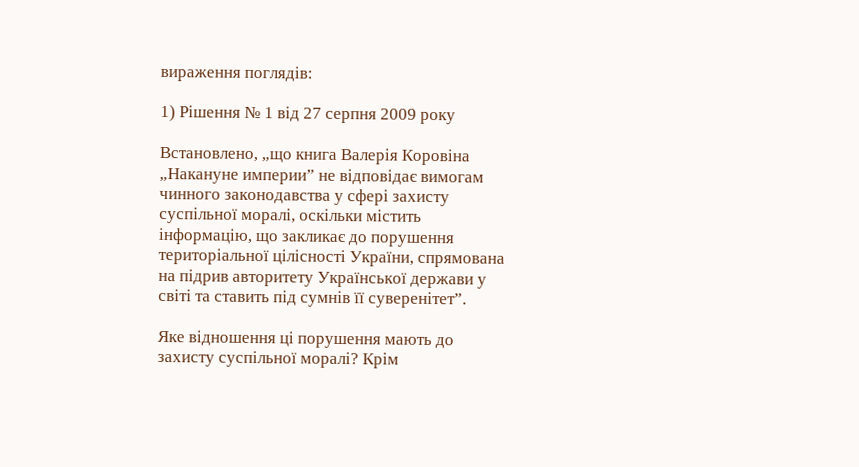вираження поглядів:

1) Рішення № 1 від 27 серпня 2009 року

Встановлено, „що книга Валерія Коровіна „Накануне империи” не відповідає вимогам чинного законодавства у сфері захисту суспільної моралі, оскільки містить інформацію, що закликає до порушення територіальної цілісності України, спрямована на підрив авторитету Української держави у світі та ставить під сумнів її суверенітет”.

Яке відношення ці порушення мають до захисту суспільної моралі? Крім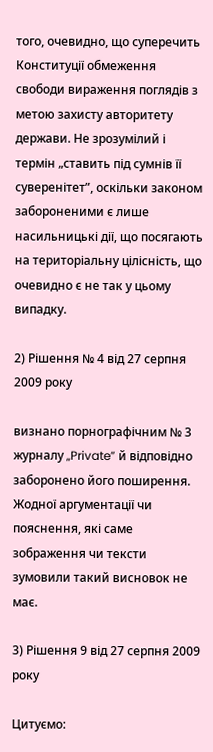того, очевидно, що суперечить Конституції обмеження свободи вираження поглядів з метою захисту авторитету держави. Не зрозумілий і термін „ставить під сумнів її суверенітет”, оскільки законом забороненими є лише насильницькі дії, що посягають на територіальну цілісність, що очевидно є не так у цьому випадку.

2) Рішення № 4 від 27 серпня 2009 року

визнано порнографічним № 3 журналу „Private” й відповідно заборонено його поширення. Жодної аргументації чи пояснення, які саме зображення чи тексти зумовили такий висновок не має.

3) Рішення 9 від 27 серпня 2009 року

Цитуємо: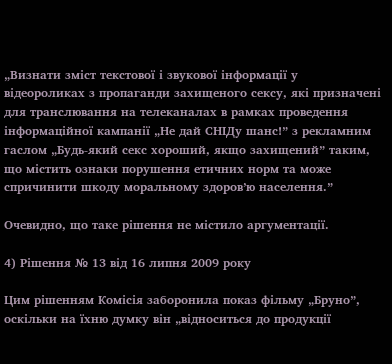„Визнати зміст текстової і звукової інформації у відеороликах з пропаганди захищеного сексу, які призначені для транслювання на телеканалах в рамках проведення інформаційної кампанії „Не дай СНІДу шанс!” з рекламним гаслом „Будь-який секс хороший, якщо захищений” таким, що містить ознаки порушення етичних норм та може спричинити шкоду моральному здоров’ю населення.”

Очевидно, що таке рішення не містило аргументації.

4) Рішення № 13 від 16 липня 2009 року

Цим рішенням Комісія заборонила показ фільму „Бруно”, оскільки на їхню думку він „відноситься до продукції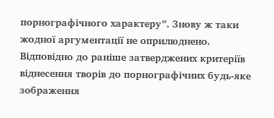порнографічного характеру”. Знову ж таки жодної аргументації не оприлюднено. Відповідно до раніше затверджених критеріїв віднесення творів до порнографічних будь-яке зображення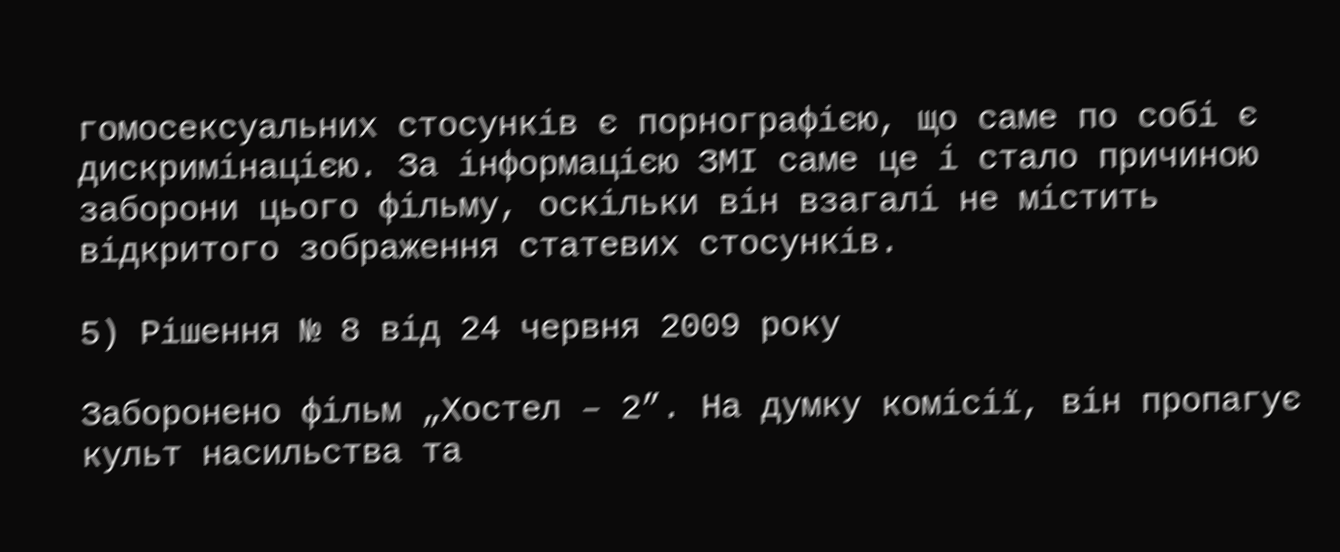гомосексуальних стосунків є порнографією, що саме по собі є дискримінацією. За інформацією ЗМІ саме це і стало причиною заборони цього фільму, оскільки він взагалі не містить відкритого зображення статевих стосунків.

5) Рішення № 8 від 24 червня 2009 року

Заборонено фільм „Хостел – 2”. На думку комісії, він пропагує культ насильства та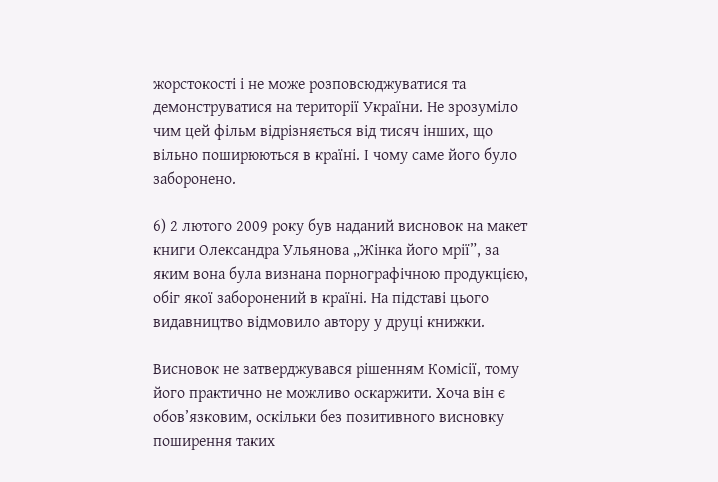жорстокості і не може розповсюджуватися та демонструватися на території України. Не зрозуміло чим цей фільм відрізняється від тисяч інших, що вільно поширюються в країні. І чому саме його було заборонено.

6) 2 лютого 2009 року був наданий висновок на макет книги Олександра Ульянова „Жінка його мрії”, за яким вона була визнана порнографічною продукцією, обіг якої заборонений в країні. На підставі цього видавництво відмовило автору у друці книжки.

Висновок не затверджувався рішенням Комісії, тому його практично не можливо оскаржити. Хоча він є обов’язковим, оскільки без позитивного висновку поширення таких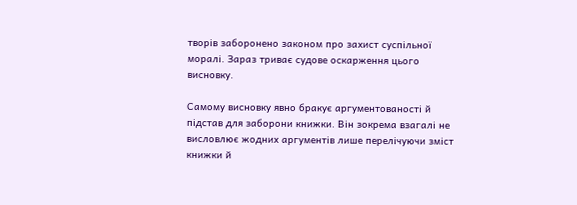творів заборонено законом про захист суспільної моралі. Зараз триває судове оскарження цього висновку.

Самому висновку явно бракує аргументованості й підстав для заборони книжки. Він зокрема взагалі не висловлює жодних аргументів лише перелічуючи зміст книжки й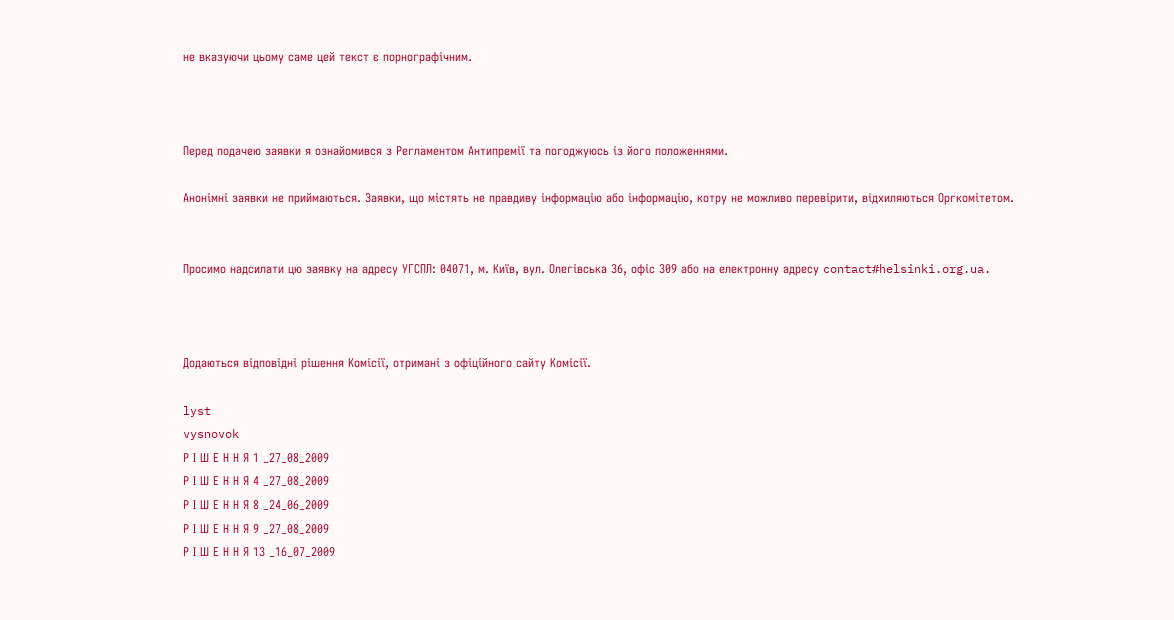не вказуючи цьому саме цей текст є порнографічним.



Перед подачею заявки я ознайомився з Регламентом Антипремії та погоджуюсь із його положеннями.

Анонімні заявки не приймаються. Заявки, що містять не правдиву інформацію або інформацію, котру не можливо перевірити, відхиляються Оргкомітетом.


Просимо надсилати цю заявку на адресу УГСПЛ: 04071, м. Київ, вул. Олегівська 36, офіс 309 або на електронну адресу contact#helsinki.org.ua.



Додаються відповідні рішення Комісії, отримані з офіційного сайту Комісії.

lyst
vysnovok
Р І Ш Е Н Н Я 1 _27_08_2009
Р І Ш Е Н Н Я 4 _27_08_2009
Р І Ш Е Н Н Я 8 _24_06_2009
Р І Ш Е Н Н Я 9 _27_08_2009
Р І Ш Е Н Н Я 13 _16_07_2009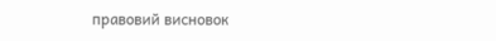правовий висновок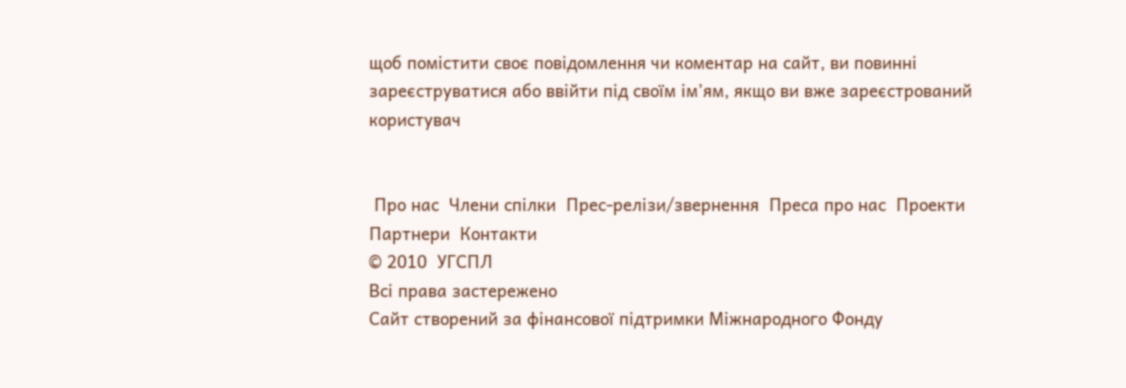щоб помістити своє повідомлення чи коментар на сайт, ви повинні зареєструватися або ввійти під своїм ім’ям, якщо ви вже зареєстрований користувач


 Про нас  Члени спілки  Прес-релізи/звернення  Преса про нас  Проекти  Партнери  Контакти
© 2010  УГСПЛ
Всі права застережено
Сайт створений за фінансової підтримки Міжнародного Фонду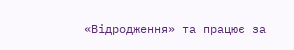«Відродження» та працює за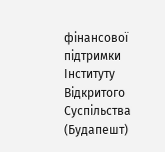фінансової підтримки Інституту Відкритого Суспільства (Будапешт)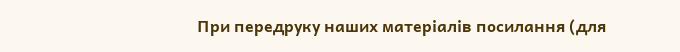При передруку наших матеріалів посилання (для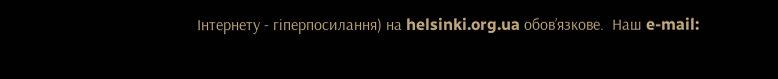Інтернету - гіперпосилання) на helsinki.org.ua обов’язкове.  Наш e-mail: